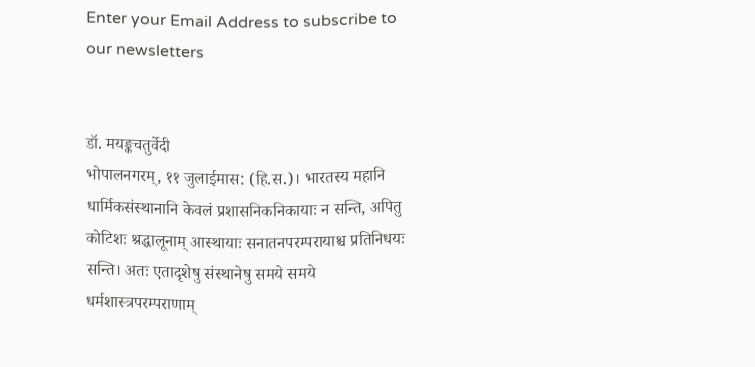Enter your Email Address to subscribe to our newsletters


डॉ. मयङ्कचतुर्वेदी
भोपालनगरम्, ११ जुलाईमास: (हि.स.)। भारतस्य महानि धार्मिकसंस्थानानि केवलं प्रशासनिकनिकायाः न सन्ति, अपितु कोटिशः श्रद्धालूनाम् आस्थायाः सनातनपरम्परायाश्च प्रतिनिधयः सन्ति। अतः एतादृशेषु संस्थानेषु समये समये धर्मशास्त्रपरम्पराणाम्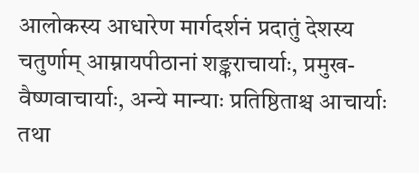आलोकस्य आधारेण मार्गदर्शनं प्रदातुं देशस्य चतुर्णाम् आम्नायपीठानां शङ्कराचार्याः, प्रमुख-वैष्णवाचार्याः, अन्ये मान्याः प्रतिष्ठिताश्च आचार्याः तथा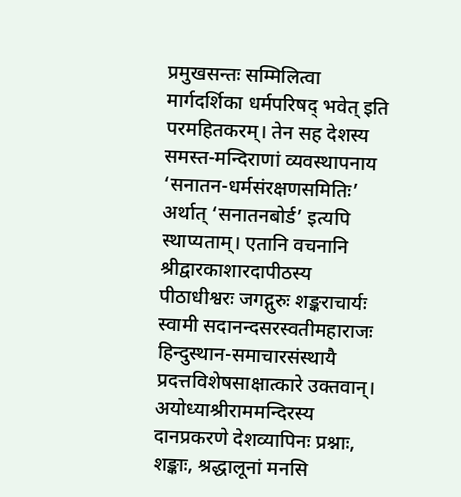प्रमुखसन्तः सम्मिलित्वा मार्गदर्शिका धर्मपरिषद् भवेत् इति परमहितकरम्। तेन सह देशस्य समस्त-मन्दिराणां व्यवस्थापनाय ‘सनातन-धर्मसंरक्षणसमितिः’ अर्थात् ‘सनातनबोर्ड’ इत्यपि स्थाप्यताम्। एतानि वचनानि श्रीद्वारकाशारदापीठस्य पीठाधीश्वरः जगद्गुरुः शङ्कराचार्यः स्वामी सदानन्दसरस्वतीमहाराजः हिन्दुस्थान-समाचारसंस्थायै प्रदत्तविशेषसाक्षात्कारे उक्तवान्।
अयोध्याश्रीराममन्दिरस्य दानप्रकरणे देशव्यापिनः प्रश्नाः, शङ्काः, श्रद्धालूनां मनसि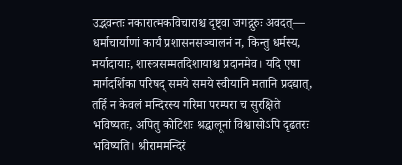उद्भवन्तः नकारात्मकविचाराश्च दृष्ट्वा जगद्गुरुः अवदत्— धर्माचार्याणां कार्यं प्रशासनसञ्चालनं न, किन्तु धर्मस्य, मर्यादायाः, शास्त्रसम्मतदिशायाश्च प्रदानमेव। यदि एषा मार्गदर्शिका परिषद् समये समये स्वीयानि मतानि प्रदद्यात्, तर्हि न केवलं मन्दिरस्य गरिमा परम्परा च सुरक्षिते भविष्यतः, अपितु कोटिशः श्रद्धालूनां विश्वासोऽपि दृढतरः भविष्यति। श्रीराममन्दिरं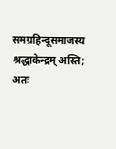समग्रहिन्दूसमाजस्य श्रद्धाकेन्द्रम् अस्ति; अतः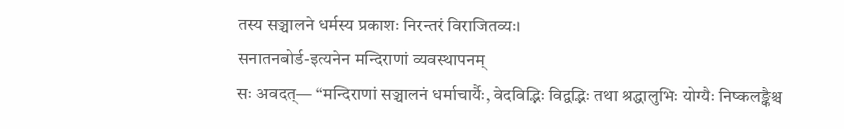तस्य सञ्चालने धर्मस्य प्रकाशः निरन्तरं विराजितव्यः।
सनातनबोर्ड-इत्यनेन मन्दिराणां व्यवस्थापनम्
सः अवदत्— “मन्दिराणां सञ्चालनं धर्माचार्यैः, वेदविद्भिः विद्वद्भिः तथा श्रद्धालुभिः योग्यैः निष्कलङ्कैश्च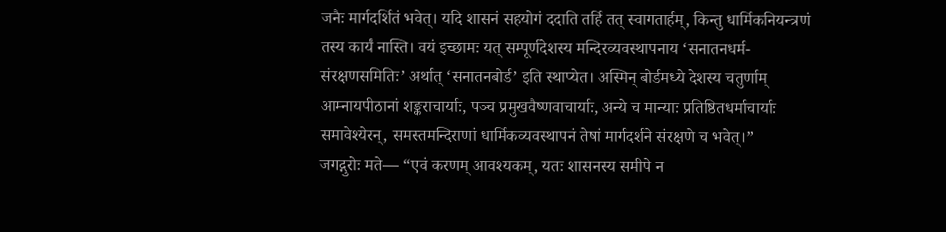जनैः मार्गदर्शितं भवेत्। यदि शासनं सहयोगं ददाति तर्हि तत् स्वागतार्हम्, किन्तु धार्मिकनियन्त्रणं तस्य कार्यं नास्ति। वयं इच्छामः यत् सम्पूर्णदेशस्य मन्दिरव्यवस्थापनाय ‘सनातनधर्म-संरक्षणसमितिः’ अर्थात् ‘सनातनबोर्ड’ इति स्थाप्येत। अस्मिन् बोर्डमध्ये देशस्य चतुर्णाम् आम्नायपीठानां शङ्कराचार्याः, पञ्च प्रमुखवैष्णवाचार्याः, अन्ये च मान्याः प्रतिष्ठितधर्माचार्याः समावेश्येरन्, समस्तमन्दिराणां धार्मिकव्यवस्थापनं तेषां मार्गदर्शने संरक्षणे च भवेत्।”
जगद्गुरोः मते— “एवं करणम् आवश्यकम्, यतः शासनस्य समीपे न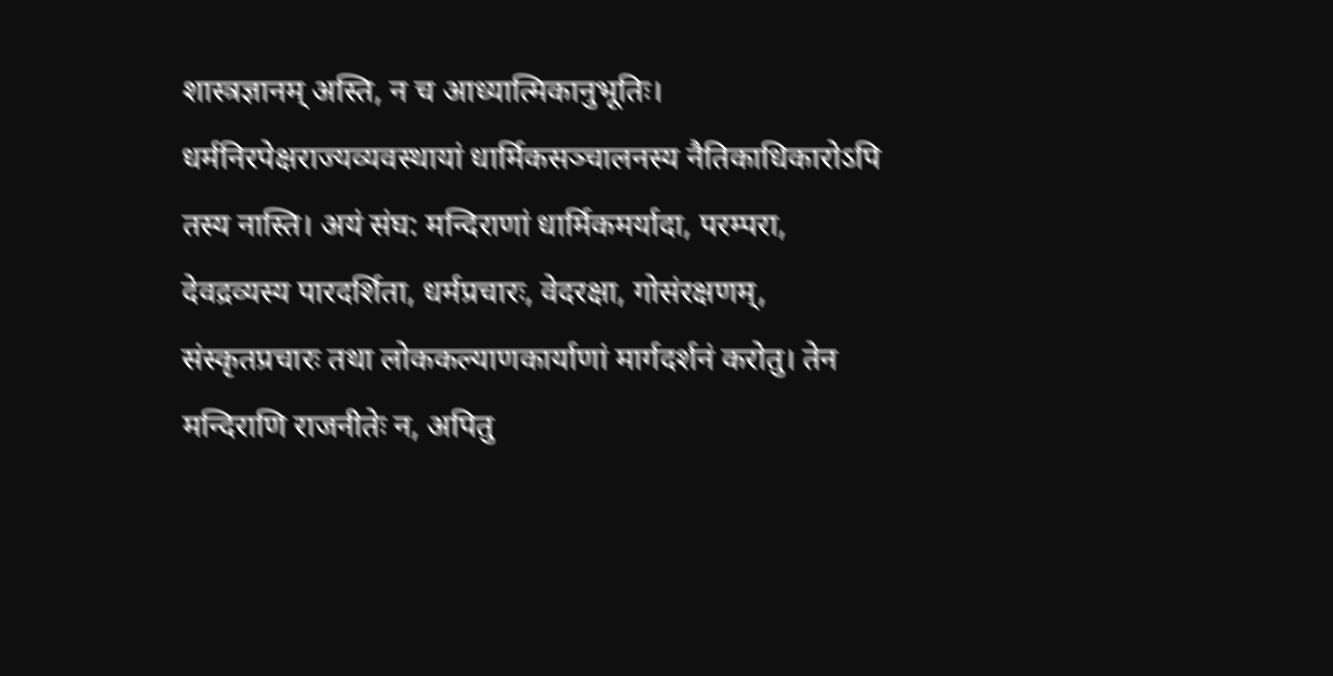शास्त्रज्ञानम् अस्ति, न च आध्यात्मिकानुभूतिः। धर्मनिरपेक्षराज्यव्यवस्थायां धार्मिकसञ्चालनस्य नैतिकाधिकारोऽपि तस्य नास्ति। अयं संघ: मन्दिराणां धार्मिकमर्यादा, परम्परा, देवद्रव्यस्य पारदर्शिता, धर्मप्रचारः, वेदरक्षा, गोसंरक्षणम्, संस्कृतप्रचारः तथा लोककल्याणकार्याणां मार्गदर्शनं करोतु। तेन मन्दिराणि राजनीतेः न, अपितु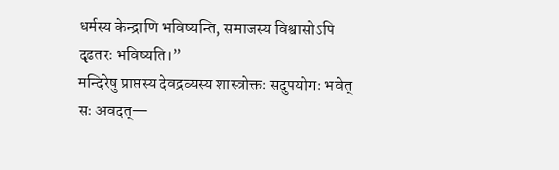धर्मस्य केन्द्राणि भविष्यन्ति, समाजस्य विश्वासोऽपि दृढतरः भविष्यति।”
मन्दिरेषु प्राप्तस्य देवद्रव्यस्य शास्त्रोक्तः सदुपयोगः भवेत्
सः अवदत्—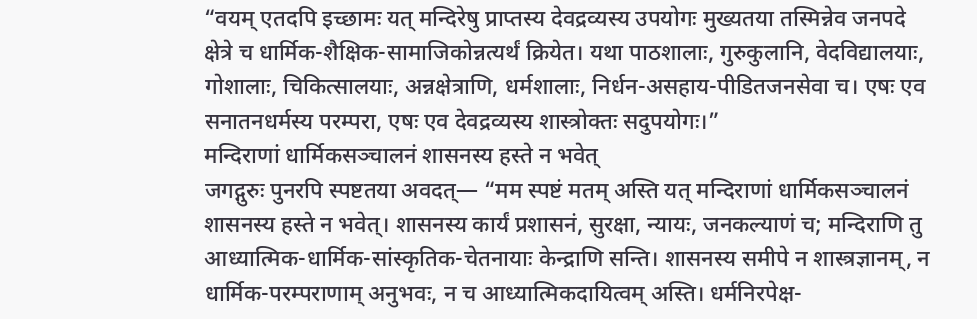“वयम् एतदपि इच्छामः यत् मन्दिरेषु प्राप्तस्य देवद्रव्यस्य उपयोगः मुख्यतया तस्मिन्नेव जनपदे क्षेत्रे च धार्मिक-शैक्षिक-सामाजिकोन्नत्यर्थं क्रियेत। यथा पाठशालाः, गुरुकुलानि, वेदविद्यालयाः, गोशालाः, चिकित्सालयाः, अन्नक्षेत्राणि, धर्मशालाः, निर्धन-असहाय-पीडितजनसेवा च। एषः एव सनातनधर्मस्य परम्परा, एषः एव देवद्रव्यस्य शास्त्रोक्तः सदुपयोगः।”
मन्दिराणां धार्मिकसञ्चालनं शासनस्य हस्ते न भवेत्
जगद्गुरुः पुनरपि स्पष्टतया अवदत्— “मम स्पष्टं मतम् अस्ति यत् मन्दिराणां धार्मिकसञ्चालनं शासनस्य हस्ते न भवेत्। शासनस्य कार्यं प्रशासनं, सुरक्षा, न्यायः, जनकल्याणं च; मन्दिराणि तु आध्यात्मिक-धार्मिक-सांस्कृतिक-चेतनायाः केन्द्राणि सन्ति। शासनस्य समीपे न शास्त्रज्ञानम्, न धार्मिक-परम्पराणाम् अनुभवः, न च आध्यात्मिकदायित्वम् अस्ति। धर्मनिरपेक्ष-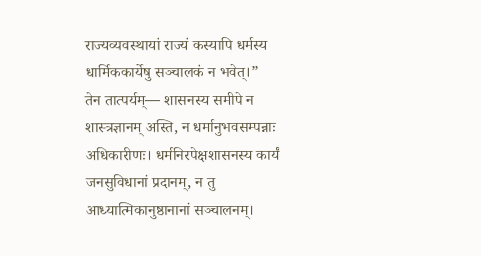राज्यव्यवस्थायां राज्यं कस्यापि धर्मस्य धार्मिककार्येषु सञ्चालकं न भवेत्।”
तेन तात्पर्यम्— शासनस्य समीपे न शास्त्रज्ञानम् अस्ति, न धर्मानुभवसम्पन्नाः अधिकारीणः। धर्मनिरपेक्षशासनस्य कार्यं जनसुविधानां प्रदानम्, न तु आध्यात्मिकानुष्ठानानां सञ्चालनम्।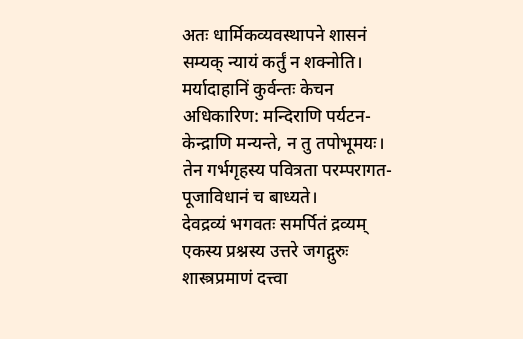अतः धार्मिकव्यवस्थापने शासनं सम्यक् न्यायं कर्तुं न शक्नोति। मर्यादाहानिं कुर्वन्तः केचन अधिकारिण: मन्दिराणि पर्यटन-केन्द्राणि मन्यन्ते, न तु तपोभूमयः। तेन गर्भगृहस्य पवित्रता परम्परागत-पूजाविधानं च बाध्यते।
देवद्रव्यं भगवतः समर्पितं द्रव्यम्
एकस्य प्रश्नस्य उत्तरे जगद्गुरुः शास्त्रप्रमाणं दत्त्वा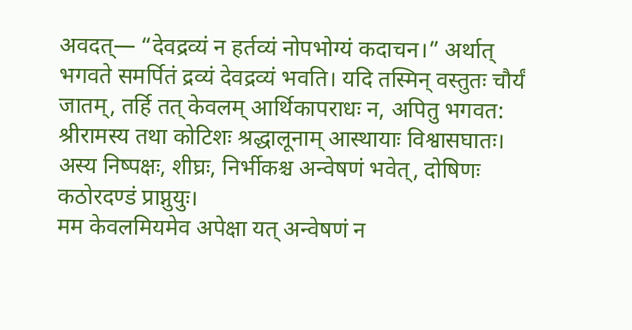अवदत्— “देवद्रव्यं न हर्तव्यं नोपभोग्यं कदाचन।” अर्थात् भगवते समर्पितं द्रव्यं देवद्रव्यं भवति। यदि तस्मिन् वस्तुतः चौर्यं जातम्, तर्हि तत् केवलम् आर्थिकापराधः न, अपितु भगवत: श्रीरामस्य तथा कोटिशः श्रद्धालूनाम् आस्थायाः विश्वासघातः। अस्य निष्पक्षः, शीघ्रः, निर्भीकश्च अन्वेषणं भवेत्, दोषिणः कठोरदण्डं प्राप्नुयुः।
मम केवलमियमेव अपेक्षा यत् अन्वेषणं न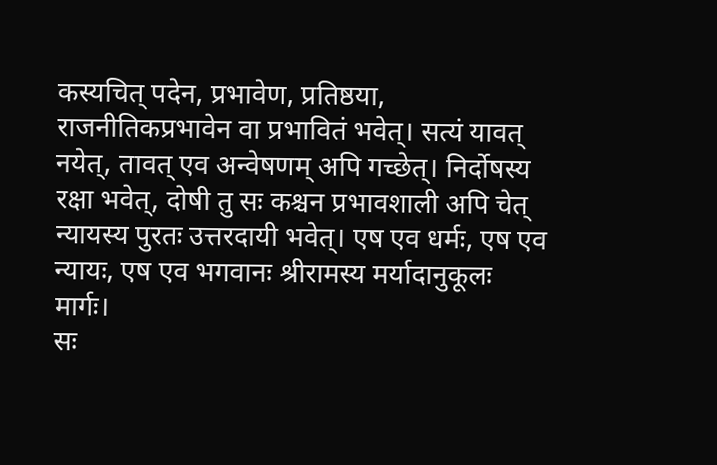कस्यचित् पदेन, प्रभावेण, प्रतिष्ठया, राजनीतिकप्रभावेन वा प्रभावितं भवेत्। सत्यं यावत् नयेत्, तावत् एव अन्वेषणम् अपि गच्छेत्। निर्दोषस्य रक्षा भवेत्, दोषी तु सः कश्चन प्रभावशाली अपि चेत् न्यायस्य पुरतः उत्तरदायी भवेत्। एष एव धर्मः, एष एव न्यायः, एष एव भगवानः श्रीरामस्य मर्यादानुकूलः मार्गः।
सः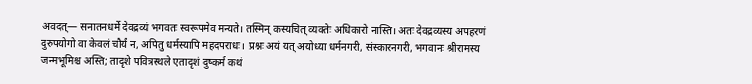अवदत्— सनातनधर्मे देवद्रव्यं भगवतः स्वरूपमेव मन्यते। तस्मिन् कस्यचित् व्यक्तेः अधिकारो नास्ति। अतः देवद्रव्यस्य अपहरणं दुरुपयोगो वा केवलं चौर्यं न, अपितु धर्मस्यापि महदपराधः। प्रश्नः अयं यत् अयोध्या धर्मनगरी, संस्कारनगरी, भगवानः श्रीरामस्य जन्मभूमिश्च अस्ति; तादृशे पवित्रस्थले एतादृशं दुष्कर्म कथं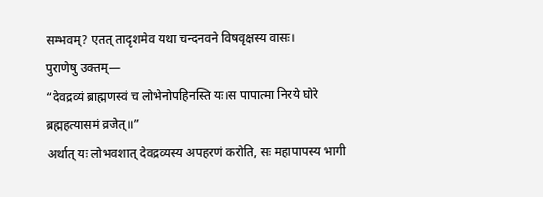सम्भवम्? एतत् तादृशमेव यथा चन्दनवने विषवृक्षस्य वासः।
पुराणेषु उक्तम्—
“देवद्रव्यं ब्राह्मणस्वं च लोभेनोपहिनस्ति यः।स पापात्मा निरये घोरे ब्रह्महत्यासमं व्रजेत्॥”
अर्थात् यः लोभवशात् देवद्रव्यस्य अपहरणं करोति, सः महापापस्य भागी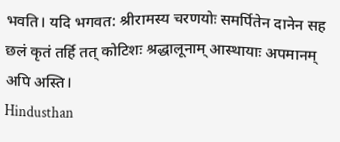भवति। यदि भगवत: श्रीरामस्य चरणयोः समर्पितेन दानेन सह छलं कृतं तर्हि तत् कोटिशः श्रद्धालूनाम् आस्थायाः अपमानम् अपि अस्ति।
Hindusthan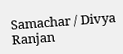Samachar / Divya Ranjan